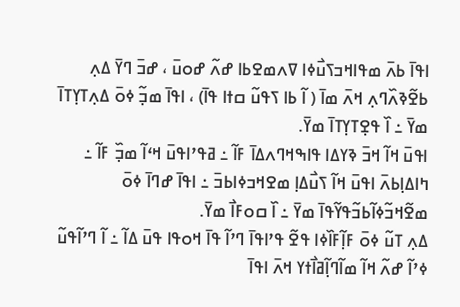ߊߟߊ߫ ߕߍ߫ ߘߟߊߞߏߖߎ߯ߦߊ ߜߍߘߐߕߊ ߝߍ߬ ߝߋߎ߫ ، ߝߏ߫ ߣߌ߫ ߡߍ߲ ߕߐ߬ߢߍ߰ߣߍ߲ ߞߍ߫ ߘߊ߫ ( ߊ߬ ߕߊ ߖߟߎ߬ ߛߙߊ ߟߊ߫) ، ߊߟߊ߫ ߘߏ߲߬ ߦߋ߫ ߡߍ߲ߠߌ߲ߠߊ߫ ߘߌ߫ ߸ ߊ߰ ߟߐ߲ߠߌ߲ߠߊ߫ ߘߌ߫.
ߊߟߎ߫ ߞߊ߬ ߞߏ߫ ߢߌߡߊ ߟߊߒߞߣߍߡߊ߫ ߓߊ߬ ߸ ߥߟߴߊߟߎ߫ ߞߵߊ߬ ߘߏ߲߰ ߓߊ߬ ߸ ߤߊߡߊ߲ߕߍ߫ ߊߟߎ߫ ߞߊ߬ ߖߎ߯ߡߊ߲ ߘߐߞߏߦߊߕߏ߫ ߸ ߊߟߊ߫ ߝߣߊ߫ ߦߋ߫ ߘߐ߬ߞߏ߬ߦߊ߬ߕߏ߬ߟߌ߬ߟߊ߫ ߘߌ߫ ߸ ߊ߰ ߛߋߓߊ߯ ߘߌ߫.
ߡߍ߲ ߠߎ߬ ߦߋ߫ ߓߊ߲߬ߓߊ߰ߦߊ ߟߐ߬ ߟߴߊߟߊ߫ ߣߴߊ߬ ߟߊ߫ ߞߋߟߊ ߟߎ߫ ߡߊ߬ ߸ ߊ߬ ߣߴߊ߬ߟߎ߬ ߦߴߊ߬ ߝߍ߬ ߞߊ߬ ߘߊ߬ߣߊ߲߬ߥߊ߯ߙߌ ߞߍ߫ ߊߟߊ߫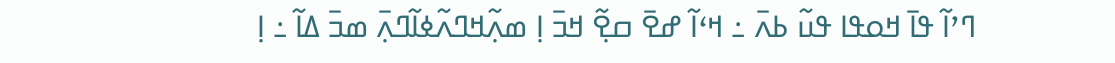ߣߴߊ߬ ߟߊ߫ ߞߋߟߊ ߟߎ߬ ߕߍ߫ ߸ ߞߵߊ߬ ߝߐ߫ ߛߐ߲߬ ߞߏ߫ ߊ߲ ߘߍ߲߬ߞߣߍ߬ߦߊ߬ߣߍ߲߫ ߘߏ߫ ߡߊ߬ ߸ ߊ߲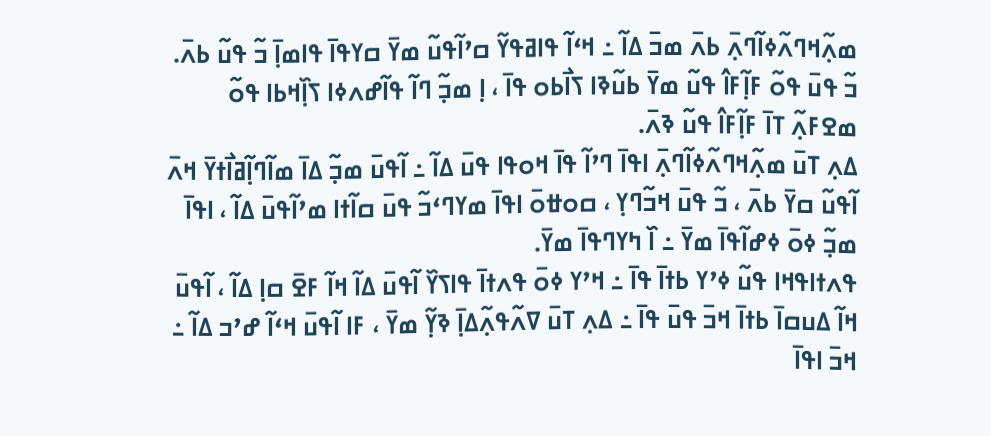ߘߍ߲߬ߞߣߍ߬ߦߊ߬ߣߍ߲߫ ߕߍ߫ ߘߏ߫ ߡߊ߬ ߸ ߞߵߊ߬ ߟߊߥߟߌ߬ ߛߴߊ߬ߟߎ߬ ߘߌ߫ ߛߌߟߊ߫ ߟߊߘߊ߲߫ ߏ߬ ߟߎ߬ ߕߍ߫.
ߏ߬ ߟߎ߫ ߟߋ߬ ߓߊ߲߬ߓߊ߮ ߟߎ߬ ߘߌ߫ ߕߎ߬ߢߊ ߖߊ߯ߕߋ ߟߊ߫ ، ߊ߲ ߘߏ߲߬ ߣߊ߬ ߟߊ߬ߝߍߦߊ ߖߊ߲߰ߞߕߊ ߟߋ߬ ߘߐߓߍ߲߬ ߠߊ߫ ߓߊ߲߬ߓߊ߮ ߟߎ߬ ߢߍ߫.
ߡߍ߲ ߠߎ߫ ߘߍ߲߬ߞߣߍ߬ߦߊ߬ߣߍ߲߫ ߊߟߊ߫ ߣߴߊ߬ ߟߊ߫ ߞߋߟߊ ߟߎ߫ ߡߊ߬ ߸ ߊ߬ߟߎ߫ ߘߏ߲߬ ߡߊ߫ ߘߊ߬ߣߊ߲߬ߥߊ߯ߙߌ߫ ߞߍ߫ ߊ߬ߟߎ߬ ߛߌ߫ ߕߍ߫ ، ߏ߬ ߟߎ߫ ߞߏ߬ߣߌ߲ ، ߛߋߚߋ߫ ߊߟߊ߫ ߘߌߣߵߏ߬ ߟߎ߫ ߛߊ߬ߙߊ ߘߴߊ߬ߟߎ߫ ߡߊ߬ ، ߊߟߊ߫ ߘߏ߲߬ ߦߋ߫ ߦߝߊ߬ߟߊ߫ ߘߌ߫ ߸ ߊ߰ ߤߌߣߟߊ߫ ߘߌ߫.
ߟߍߙߊߟߞߊ ߟߎ߬ ߦߴߌ ߕߙߊ߫ ߟߊ߫ ߸ ߞߴߌ ߦߋ߫ ߟߍߙߊ߫ ߟߊߖߌ߰ ߊ߬ߟߎ߫ ߡߊ߬ ߞߊ߬ ߓߐ߫ ߛߊ߲ ߡߊ߬ ، ߊ߬ߟߎ߫ ߞߊ߬ ߡߎߛߊ߫ ߕߙߊ߫ ߞߏ߫ ߟߎ߫ ߟߊ߫ ߸ ߡߍ߲ ߠߎ߫ ߜߍ߬ߟߍ߲߬ߡߊ߲߫ ߢߌ߲߬ ߘߌ߫ ، ߓߊ ߊ߬ߟߎ߫ ߞߵߊ߬ ߝߴߏ ߡߊ߬ ߸ ߞߏ߫ ߊߟߊ߫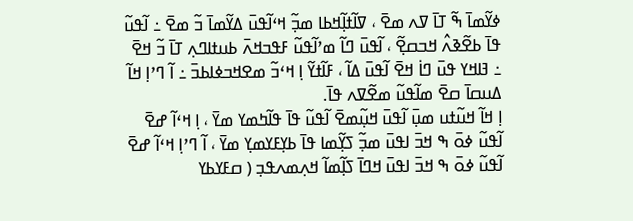ߦߌ߬ߘߊ߫ ߒ߬ ߠߊ߫ ߜߍ ߘߐ߫ ، ߜߊ߬ߙߊ߲߬ߞߕߊ ߘߏ߲߬ ߞߵߊ߬ߟߎ߫ ߡߌ߬ߘߊ߫ ߏ߬ ߘߐ߫ ߸ ߊ߬ߟߎ߬ ߟߊ߫ ߕߐ߬ߢߍ߮ ߞߏߛߐ߲߬ ، ߊ߬ߟߎ߫ ߣߊ߬ ߘߴߊ߬ߟߎ߬ ߓߟߏߞߍ߫ ߕߎߙߊߣߍ߲ ߠߊ߫ ߏ߬ ߞߐ߫ ߸ ߔߊߞߌ ߟߎ߫ ߣߊ߭ ߞߐ߫ ߊ߬ߟߎ߫ ߡߊ߬ ، ߓߊ߬ߙߌ߬ ߊ߲ ߞߵߏ߬ ߘߐߞߏߦߊߕߏ߫ ߸ ߊ߬ ߣߴߊ߲ ߞߊ߬ ߡߎߛߊ߫ ߛߐ߫ ߘߊ߬ߟߎ߬ ߘߐ߬ߜߍ ߟߊ߫.
ߊ߲ ߞߊ߬ ߞߎ߬ߙߎ ߘߎ߲߫ ߊ߬ߟߎ߫ ߞߎ߲߬ߘߐ߫ ߊ߬ߟߎ߬ ߟߊ߫ ߟߊ߬ߤߘߌ ߘߌ߫ ، ߊ߲ ߞߵߊ߬ ߝߐ߫ ߊ߬ߟߎ߬ ߦߋ߫ ߒ ߞߏ߫ ߊߟߎ߫ ߘߏ߲߬ ߖߌ߲߬ߘߊ ߟߊ߫ ߕߌ߲ߓߌߘߌ߲ ߘߌ߫ ، ߊ߬ ߣߴߊ߲ ߞߵߊ߬ ߝߐ߫ ߊ߬ߟߎ߬ ߦߋ߫ ߒ ߞߏ߫ ߊߟߎ߫ ߞߣߊ߫ ߖߊ߲߬ߘߊ߬ ߞߍ߲ߘߍߟߏ߲ ( ߛߓߌߕߌ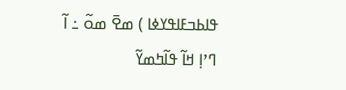ߟߊߕߏߓߊߟߌߦߊ ) ߘߐ߫ ߘߋ߬ ߸ ߊ߬ ߣߴߊ߲ ߞߊ߬ ߟߊ߬ߤߘߌ߬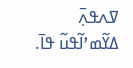ߜߍߟߍ߲߫ ߡߌ߬ߘߴߊ߬ߟߎ߬ ߟߊ߫.